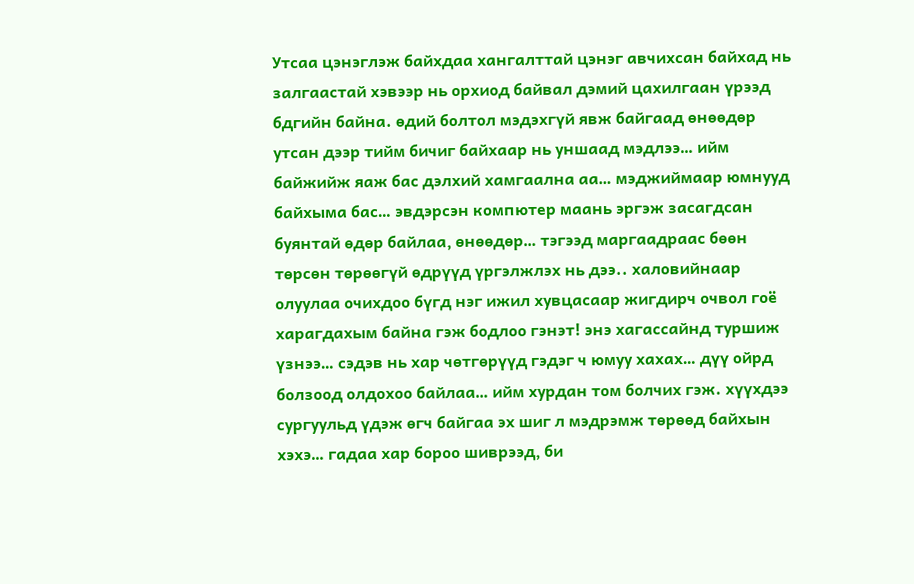Утсаа цэнэглэж байхдаа хангалттай цэнэг авчихсан байхад нь залгаастай хэвээр нь орхиод байвал дэмий цахилгаан үрээд бдгийн байна. өдий болтол мэдэхгүй явж байгаад өнөөдөр утсан дээр тийм бичиг байхаар нь уншаад мэдлээ… ийм байжийж яаж бас дэлхий хамгаална аа… мэджиймаар юмнууд байхыма бас… эвдэрсэн компютер маань эргэж засагдсан буянтай өдөр байлаа, өнөөдөр… тэгээд маргаадраас бөөн төрсөн төрөөгүй өдрүүд үргэлжлэх нь дээ.. халовийнаар олуулаа очихдоо бүгд нэг ижил хувцасаар жигдирч очвол гоё харагдахым байна гэж бодлоо гэнэт! энэ хагассайнд туршиж үзнээ… сэдэв нь хар чөтгөрүүд гэдэг ч юмуу хахах… дүү ойрд болзоод олдохоо байлаа… ийм хурдан том болчих гэж. хүүхдээ сургуульд үдэж өгч байгаа эх шиг л мэдрэмж төрөөд байхын хэхэ… гадаа хар бороо шиврээд, би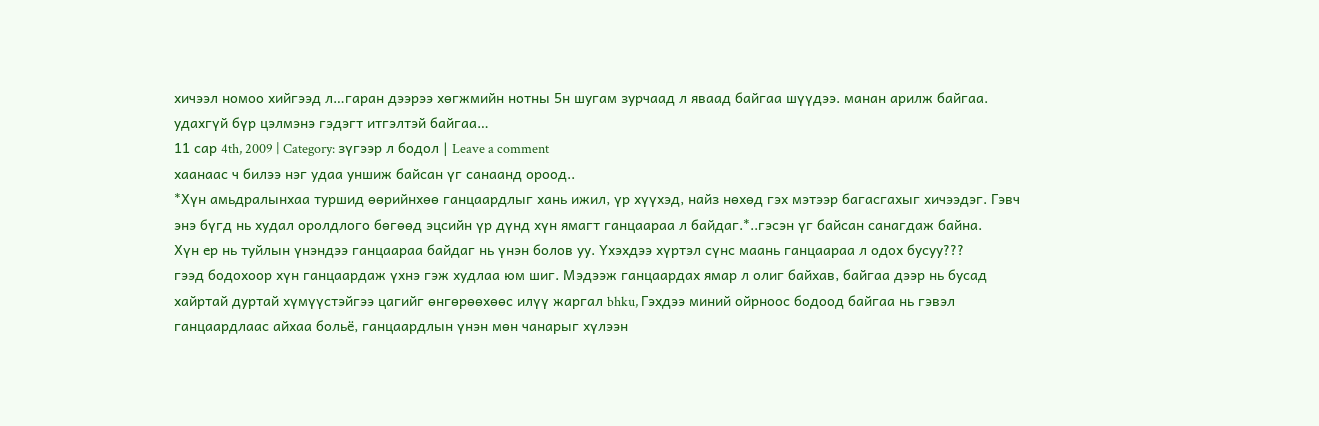хичээл номоо хийгээд л…гаран дээрээ хөгжмийн нотны 5н шугам зурчаад л яваад байгаа шүүдээ. манан арилж байгаа. удахгүй бүр цэлмэнэ гэдэгт итгэлтэй байгаа…
11 сар 4th, 2009 | Category: зүгээр л бодол | Leave a comment
хаанаас ч билээ нэг удаа уншиж байсан үг санаанд ороод..
*Хүн амьдралынхаа туршид өөрийнхөө ганцаардлыг хань ижил, үр хүүхэд, найз нөхөд гэх мэтээр багасгахыг хичээдэг. Гэвч энэ бүгд нь худал оролдлого бөгөөд эцсийн үр дүнд хүн ямагт ганцаараа л байдаг.*..гэсэн үг байсан санагдаж байна.
Хүн ер нь туйлын үнэндээ ганцаараа байдаг нь үнэн болов уу. Үхэхдээ хүртэл сүнс маань ганцаараа л одоx бусуу???
гээд бодохоор хүн ганцаардаж үхнэ гэж худлаа юм шиг. Мэдээж ганцаардах ямар л олиг байхав, байгаа дээр нь бусад хайртай дуртай хүмүүстэйгээ цагийг өнгөрөөхөөс илүү жаргал bhku, Гэхдээ миний ойрноос бодоод байгаа нь гэвэл ганцаардлаас айхаа больё, ганцаардлын үнэн мөн чанарыг хүлээн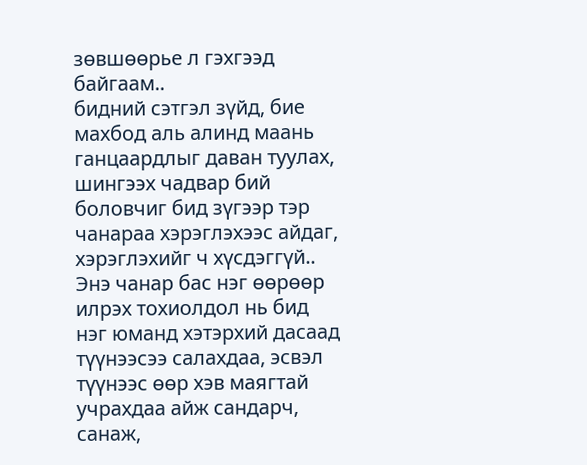зөвшөөрье л гэхгээд байгаам..
бидний сэтгэл зүйд, бие махбод аль алинд маань ганцаардлыг даван туулах, шингээх чадвар бий боловчиг бид зүгээр тэр чанараа хэрэглэхээс айдаг, хэрэглэхийг ч хүсдэггүй.. Энэ чанар бас нэг өөрөөр илрэх тохиолдол нь бид нэг юманд хэтэрхий дасаад түүнээсээ салахдаа, эсвэл түүнээс өөр хэв маягтай учрахдаа айж сандарч, санаж,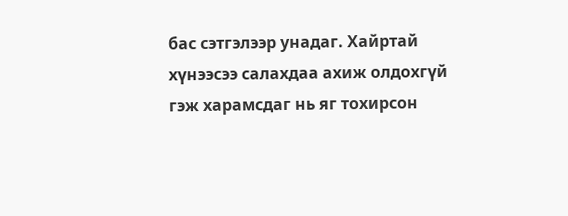бас сэтгэлээр унадаг. Хайртай хүнээсээ салахдаа ахиж олдохгүй гэж харамсдаг нь яг тохирсон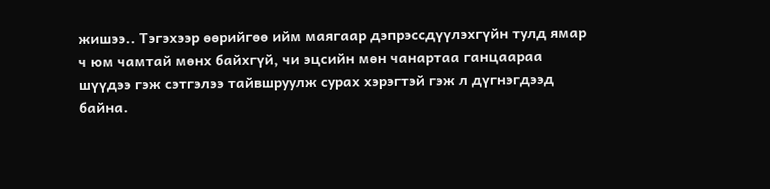жишээ.. Тэгэхээр өөрийгөө ийм маягаар дэпрэссдүүлэхгүйн тулд ямар ч юм чамтай мөнх байхгүй, чи эцсийн мөн чанартаа ганцаараа шүүдээ гэж сэтгэлээ тайвшруулж сурах хэрэгтэй гэж л дүгнэгдээд байна.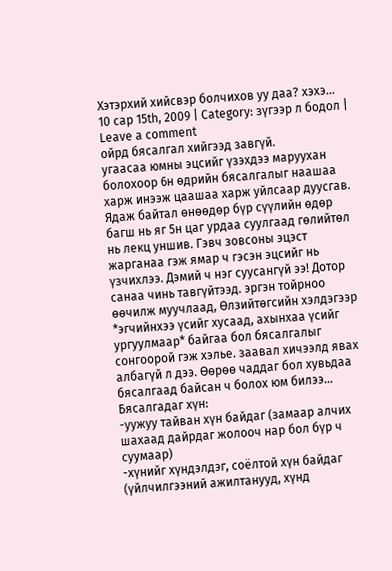Хэтэрхий хийсвэр болчихов уу даа? хэхэ…
10 сар 15th, 2009 | Category: зүгээр л бодол | Leave a comment
ойрд бясалгал хийгээд завгүй.
угаасаа юмны эцсийг үзэхдээ маруухан болохоор 6н өдрийн бясалгалыг наашаа харж инээж цаашаа харж уйлсаар дуусгав.
Ядаж байтал өнөөдөр бүр сүүлийн өдөр багш нь яг 5н цаг урдаа суулгаад гөлийтөл нь лекц уншив. Гэвч зовсоны эцэст жарганаа гэж ямар ч гэсэн эцсийг нь үзчихлээ. Дэмий ч нэг суусангүй ээ! Дотор санаа чинь тавгүйтээд. эргэн тойрноо өөчилж муучлаад, Өлзийтөгсийн хэлдэгээр *эгчийнхээ үсийг хусаад, ахынхаа үсийг ургуулмаар* байгаа бол бясалгалыг сонгоорой гэж хэлье. заавал хичээлд явах албагүй л дээ. Өөрөө чаддаг бол хувьдаа бясалгаад байсан ч болох юм билээ…
Бясалгадаг хүн:
-уужуу тайван хүн байдаг (замаар алчих шахаад дайрдаг жолооч нар бол бүр ч суумаар)
-хүнийг хүндэлдэг, соёлтой хүн байдаг (үйлчилгээний ажилтанууд, хүнд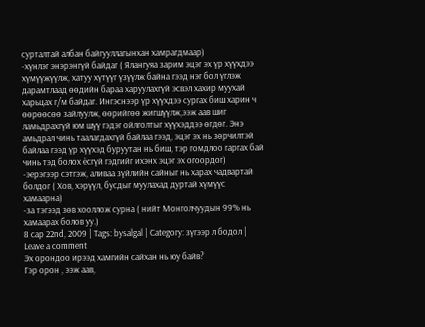сурталтай албан байгууллагынхан хамрагдмаар)
-хүнлэг энэрэнгүй байдаг ( Ялангуяа зарим эцэг эх үр хүүхдээ хүмүүжүүлж, хатуу хүтүүг үзүүлж байна гээд нэг бол үглэж дарамтлаад өөдийн бараа харуулахгүй эсвэл хахир муухай харьцах г/м байдаг. Ингэснээр үр хүүхдээ сургах биш харин ч өөрөөсөө зайлуулж, өөрийгөө жигшүүлж,ээж аав шиг ламьдрахгүй юм шүү гэдэг ойлголтыг хүүхэддээ өгдөг. Энэ амьдрал чинь таалагдахгүй байлаа гээд, эцэг эх нь зөрчилтэй байлаа гээд үр хүүхэд буруутан нь биш, тэр гомдлоо гаргах бай чинь тэд болох ёсгүй гэдгийг ихэнх эцэг эх огоордог)
-эерэгээр сэтгэж, аливаа зүйлийн сайныг нь харах чадвартай болдог ( Хов, хэрүүл, бусдыг муулахад дуртай хүмүүс хамаарна)
-за тэгээд зөв хооллож сурна ( нийт Монголчуудын 99% нь хамаарах болов уу.)
8 сар 22nd, 2009 | Tags: bysalgal | Category: зүгээр л бодол | Leave a comment
Эх орондоо ирээд хамгийн сайхан нь юу байв?
Гэр орон , ээж аав,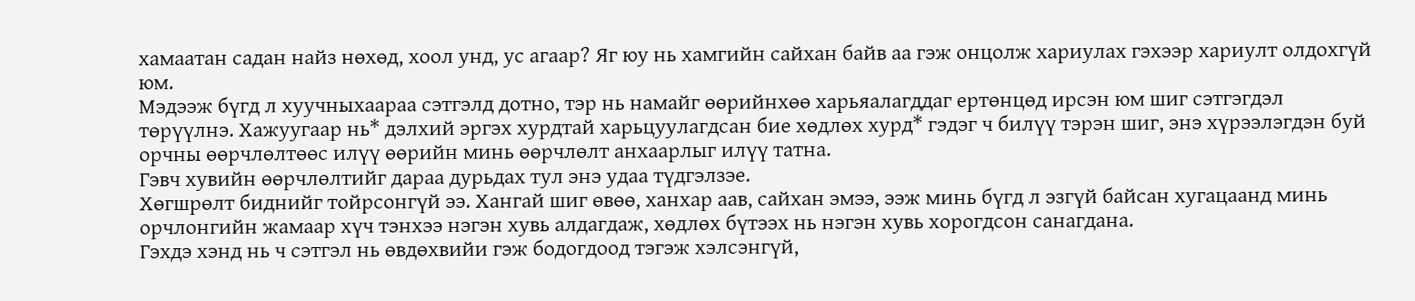хамаатан садан найз нөхөд, хоол унд, ус агаар? Яг юу нь хамгийн сайхан байв аа гэж онцолж хариулах гэхээр хариулт олдохгүй юм.
Мэдээж бүгд л хуучныхаараа сэтгэлд дотно, тэр нь намайг өөрийнхөө харьяалагддаг ертөнцөд ирсэн юм шиг сэтгэгдэл төрүүлнэ. Хажуугаар нь* дэлхий эргэх хурдтай харьцуулагдсан бие хөдлөх хурд* гэдэг ч билүү тэрэн шиг, энэ хүрээлэгдэн буй орчны өөрчлөлтөөс илүү өөрийн минь өөрчлөлт анхаарлыг илүү татна.
Гэвч хувийн өөрчлөлтийг дараа дурьдах тул энэ удаа түдгэлзэе.
Хөгшрөлт биднийг тойрсонгүй ээ. Хангай шиг өвөө, ханхар аав, сайхан эмээ, ээж минь бүгд л эзгүй байсан хугацаанд минь орчлонгийн жамаар хүч тэнхээ нэгэн хувь алдагдаж, хөдлөх бүтээх нь нэгэн хувь хорогдсон санагдана.
Гэхдэ хэнд нь ч сэтгэл нь өвдөхвийи гэж бодогдоод тэгэж хэлсэнгүй,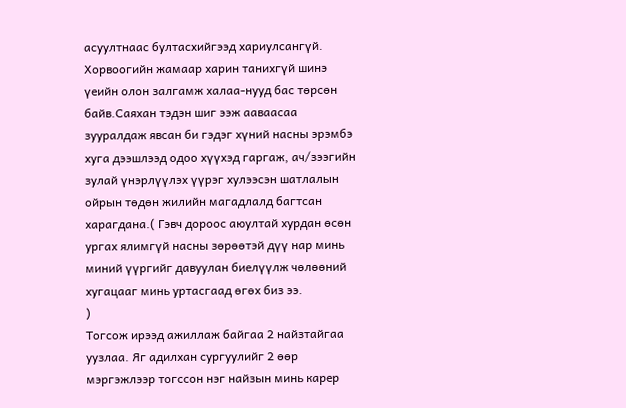асуултнаас бултасxийгээд хариулсангүй.
Хорвоогийн жамаар харин танихгүй шинэ үеийн олон залгамж халаа-нууд бас төрсөн байв.Саяхан тэдэн шиг ээж ааваасаа зууралдаж явсан би гэдэг хүний насны эрэмбэ хуга дээшлээд одоо хүүхэд гаргаж, ач/зээгийн зулай үнэрлүүлэх үүрэг хулээсэн шатлалын ойрын төдөн жилийн магадлалд багтсан харагдана.( Гэвч дороос аюултай хурдан өсөн ургах ялимгүй насны зөрөөтэй дүү нар минь миний үүргийг давуулан биелүүлж чөлөөний хугацааг минь уртасгаад өгөх биз ээ.
)
Тогсож ирээд ажиллаж байгаа 2 найзтайгаа уузлаа. Яг адилхан сургуулийг 2 өөр мэргэжлээр тогссон нэг найзын минь карер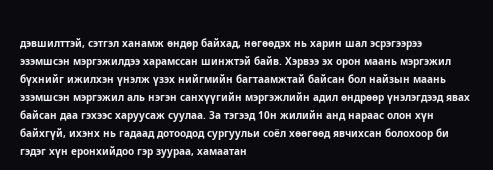дэвшилттэй, сэтгэл ханамж өндөр байхад, нөгөөдэх нь харин шал эсрэгээрээ эзэмшсэн мэргэжилдээ харамссан шинжтэй байв. Хэрвээ эх орон маань мэргэжил бүхнийг ижилхэн үнэлж үзэх нийгмийн багтаамжтай байсан бол найзын маань эзэмшсэн мэргэжил аль нэгэн санхүүгийн мэргэжлийн адил өндрөөр үнэлэгдээд явах байсан даа гэхээс харуусаж суулаа. За тэгээд 10н жилийн анд нараас олон хүн байхгүй, ихэнх нь гадаад дотоодод сургуульи соёл хөөгөөд явчихсан болохоор би гэдэг хүн еронхийдоо гэр зуураа, хамаатан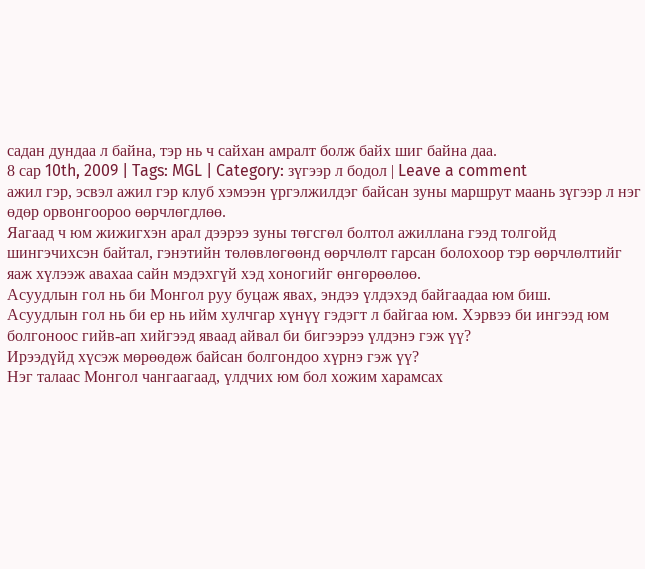садан дундаа л байна, тэр нь ч сайхан амралт болж байх шиг байна даа.
8 сар 10th, 2009 | Tags: MGL | Category: зүгээр л бодол | Leave a comment
ажил гэр, эсвэл ажил гэр клуб хэмээн үргэлжилдэг байсан зуны маршрут маань зүгээр л нэг өдөр орвонгоороо өөрчлөгдлөө.
Яагаад ч юм жижигхэн арал дээрээ зуны төгсгөл болтол ажиллана гээд толгойд шингэчихсэн байтал, гэнэтийн төлөвлөгөөнд өөрчлөлт гарсан болохоор тэр өөрчлөлтийг яаж хүлээж авахаа сайн мэдэхгүй хэд хоногийг өнгөрөөлөө.
Асуудлын гол нь би Монгол руу буцаж явах, эндээ үлдэхэд байгаадаа юм биш.
Асуудлын гол нь би ер нь ийм хулчгар хүнүү гэдэгт л байгаа юм. Хэрвээ би ингээд юм болгоноос гийв-ап хийгээд яваад айвал би бигээрээ үлдэнэ гэж үү?
Ирээдүйд хүсэж мөрөөдөж байсан болгондоо хүрнэ гэж үү?
Нэг талаас Монгол чангаагаад, үлдчих юм бол хожим харамсах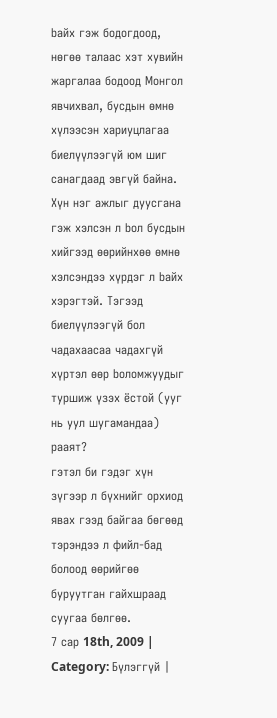bайх гэж бодогдоод, нөгөө талаас хэт хувийн жаргалаа бодоод Монгол явчихвал, бусдын өмнө хүлээсэн хариуцлагаа биелүүлээгүй юм шиг санагдаад эвгүй байна. Хүн нэг ажлыг дуусгана гэж хэлсэн л bол бусдын хийгээд өөрийнхөө өмнө хэлсэндээ хүрдэг л bайх хэрэгтэй. Тэгээд биелүүлээгүй бол чадахаасаа чадахгүй хүртэл өөр bоломжуудыг туршиж үзэх ёстой (ууг нь уул шугамандаа) рааят?
гэтэл би гэдэг хүн зүгээр л бүхнийг орхиод явах гээд байгаа бөгөөд тэрэндээ л фийл-бад болоод өөрийгөө буруутган гайхшраад суугаа бөлгөө.
7 сар 18th, 2009 | Category: Бүлэггүй |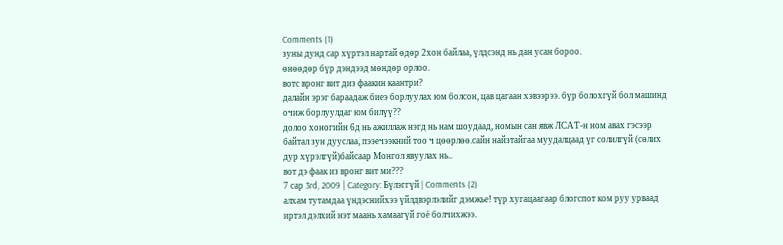Comments (1)
зуны дунд сар хүртэл нартай өдөр 2хон байлаа, үлдсэнд нь дан усан бороо.
өнөөдөр бүр дэндээд мөндөр орлоо.
вотс вронг вит диз фаакин каантри?
далайн эрэг бараадаж биеэ борлуулах юм болсон, цав цагаан хэвээрээ. бүр болохгүй бол машинд очиж борлуулдаг юм билүү??
долоо хоногийн 6д нь ажиллаж нэгд нь нам шоудаад, номын сан явж ЛСАТ-н ном авах гэсээр байтал зун дууслаа, пээечээкний тоо ч цөөрлөө.сайн найзтайгаа муудалцаад үг солилгүй (сөлих дур хүрэлгүй)байсаар Монгол явуулах нь..
вот дэ фаак из вронг вит ми???
7 сар 3rd, 2009 | Category: Бүлэггүй | Comments (2)
алхам тутамдаа үндэснийхээ үйлдвэрлэлийг дэмжье! түр хугацаагаар блогспот ком руу урваад иртэл дэлхий нэт маань хамаагүй гоё болчихжээ.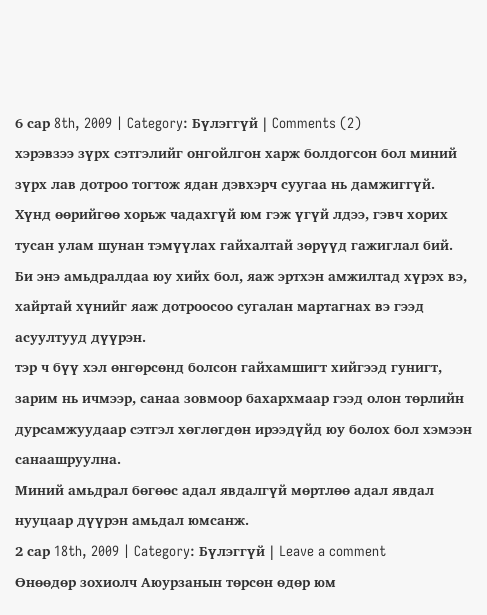6 сар 8th, 2009 | Category: Бүлэггүй | Comments (2)
хэрэвзээ зүрх сэтгэлийг онгойлгон харж болдогсон бол миний зүрх лав дотроо тогтож ядан дэвхэрч суугаа нь дамжиггүй.
Хүнд өөрийгөө хорьж чадахгүй юм гэж үгүй лдээ, гэвч хорих тусан улам шунан тэмүүлах гайхалтай зөрүүд гажиглал бий.
Би энэ амьдралдаа юу хийх бол, яаж эртхэн амжилтад хүрэх вэ, хайртай хүнийг яаж дотроосоо сугалан мартагнах вэ гээд асуултууд дүүрэн.
тэр ч бүү хэл өнгөрсөнд болсон гайхамшигт хийгээд гунигт, зарим нь ичмээр, санаа зовмоор бахархмаар гээд олон төрлийн дурсамжуудаар сэтгэл хөглөгдөн ирээдүйд юу болох бол хэмээн санаашруулна.
Миний амьдрал бөгөөс адал явдалгүй мөртлөө адал явдал нууцаар дүүрэн амьдал юмсанж.
2 сар 18th, 2009 | Category: Бүлэггүй | Leave a comment
Өнөөдөр зохиолч Аюурзанын төрсөн өдөр юм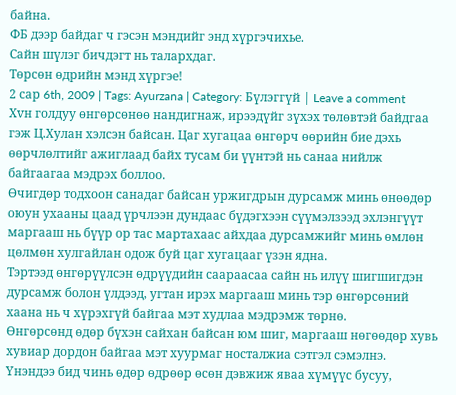байна.
ФБ дээр байдаг ч гэсэн мэндийг энд хүргэчихье.
Сайн шүлэг бичдэгт нь талархдаг.
Төрсөн өдрийн мэнд хүргэе!
2 сар 6th, 2009 | Tags: Ayurzana | Category: Бүлэггүй | Leave a comment
Хvн голдуу өнгөрсөнөө нандигнаж, ирээдүйг зүхэх төлөвтэй байдгаа гэж Ц.Хулан хэлсэн байсан. Цаг хугацаа өнгөрч өөрийн бие дэхь өөрчлөлтийг ажиглаад байх тусам би үүнтэй нь санаа нийлж байгаагаа мэдрэх боллоо.
Өчигдөр тодхоон санадаг байсан уржигдрын дурсамж минь өнөөдөр оюун ухааны цаад үрчлээн дундаас бүдэгхээн сүүмэлзээд эхлэнгүүт маргааш нь бүүр ор тас мартахаас айхдаа дурсамжийг минь өмлөн цөлмөн хулгайлан одож буй цаг хугацааг үзэн ядна.
Тэртээд өнгөрүүлсэн өдрүүдийн саараасаа сайн нь илүү шигшигдэн дурсамж болон үлдээд, угтан ирэх маргааш минь тэр өнгөрсөний хаана нь ч хүрэхгүй байгаа мэт худлаа мэдрэмж төрнө.
Өнгөрсөнд өдөр бүхэн сайхан байсан юм шиг, маргааш нөгөөдөр хувь хувиар дордон байгаа мэт хуурмаг носталжиа сэтгэл сэмэлнэ.
Үнэндээ бид чинь өдөр өдрөөр өсөн дэвжиж яваа хүмүүс бусуу,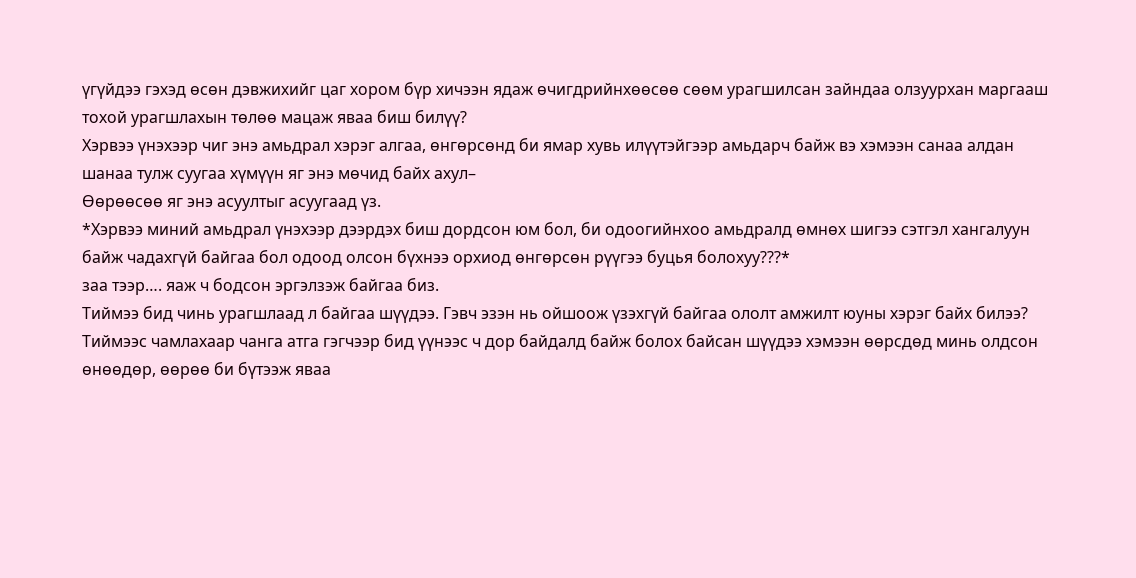үгүйдээ гэхэд өсөн дэвжихийг цаг хором бүр хичээн ядаж өчигдрийнхөөсөө сөөм урагшилсан зайндаа олзуурхан маргааш тохой урагшлахын төлөө мацаж яваа биш билүү?
Хэрвээ үнэхээр чиг энэ амьдрал хэрэг алгаа, өнгөрсөнд би ямар хувь илүүтэйгээр амьдарч байж вэ хэмээн санаа алдан шанаа тулж суугаа хүмүүн яг энэ мөчид байх ахул–
Өөрөөсөө яг энэ асуултыг асуугаад үз.
*Хэрвээ миний амьдрал үнэхээр дээрдэх биш дордсон юм бол, би одоогийнхоо амьдралд өмнөх шигээ сэтгэл хангалуун байж чадахгүй байгаа бол одоод олсон бүхнээ орхиод өнгөрсөн рүүгээ буцья болохуу???*
заа тээр…. яаж ч бодсон эргэлзэж байгаа биз.
Тиймээ бид чинь урагшлаад л байгаа шүүдээ. Гэвч эзэн нь ойшоож үзэхгүй байгаа ололт амжилт юyны хэрэг байх билээ?
Тиймээс чамлахаар чанга атга гэгчээр бид үүнээс ч дор байдалд байж болох байсан шүүдээ хэмээн өөрсдөд минь олдсон өнөөдөр, өөрөө би бүтээж яваа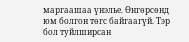маргаашаа үнэлье. Өнгөрсөнд юм болгон төгс байгаагүй. Тэр бол туйлширсан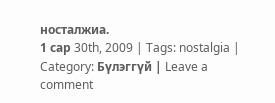носталжиа.
1 сар 30th, 2009 | Tags: nostalgia | Category: Бүлэггүй | Leave a comment